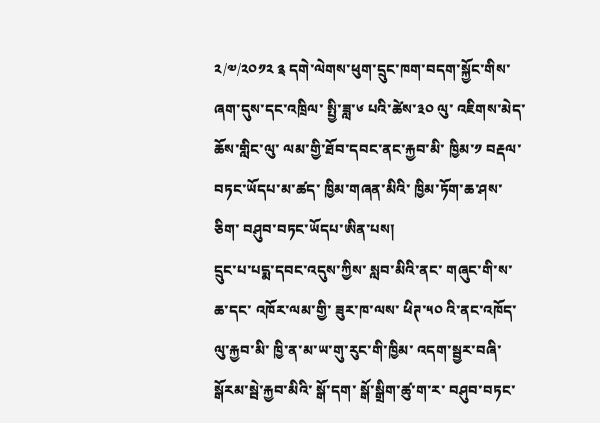༢/༧/༢༠༡༢ ༉ དགེ་ལེགས་ཕུག་དྲུང་ཁག་བདག་སྐྱོང་གིས་ ཞག་དུས་དང་འཁྲིལ་ སྤྱི་ཟླ་༦ པའི་ཚེས་༣༠ ལུ་ འཇིགས་མེད་ཆོས་གླིང་ལུ་ ལམ་གྱི་ཐོབ་དབང་ནང་རྐྱབ་མི་ ཁྱིམ་༡ བརྡལ་བཏང་ཡོདཔ་མ་ཚད་ ཁྱིམ་གཞན་མིའི་ ཁྱིམ་ཏོག་ཆ་ཤས་ཅིག་ བཤུབ་བཏང་ཡོདཔ་ཨིན་པས།
དྲུང་པ་པདྨ་དབང་འདུས་ཀྱིས་ སླབ་མིའི་ནང་ གཞུང་གི་ས་ཆ་དང་ འཁོར་ལམ་གྱི་ ཟུར་ཁ་ལས་ ཕིཊ་༥༠ འི་ནང་འཁོད་ལུ་རྐྱབ་མི་ ཁྱི་ན་མ་ཡ་གུ་རུང་གི་ཁྱིམ་ འདག་སྦྱར་བཞི་སྒོརམ་སྦེ་རྐྱབ་མིའི་ སྒོ་དག་ སྒོ་སྒྲིག་ཚུ་ག་ར་ བཤུབ་བཏང་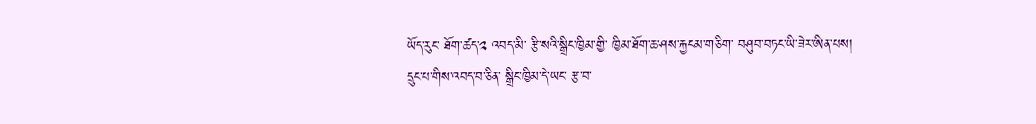ཡོད་རུང་ ཐོག་ཚད་༢ འབད་མི་ རྩི་སའི་སྒྲིང་ཁྱིམ་གྱི་ ཁྱིམ་ཐོག་ཆ་ཤས་རྐྱངམ་གཅིག་ བཤུབ་བཏང་ཡི་ཟེར་ཨིན་པས།
དྲུང་པ་གིས་འབད་བ་ཅིན་ སྒྲིང་ཁྱིམ་དེ་ཡང་ རྩ་བ་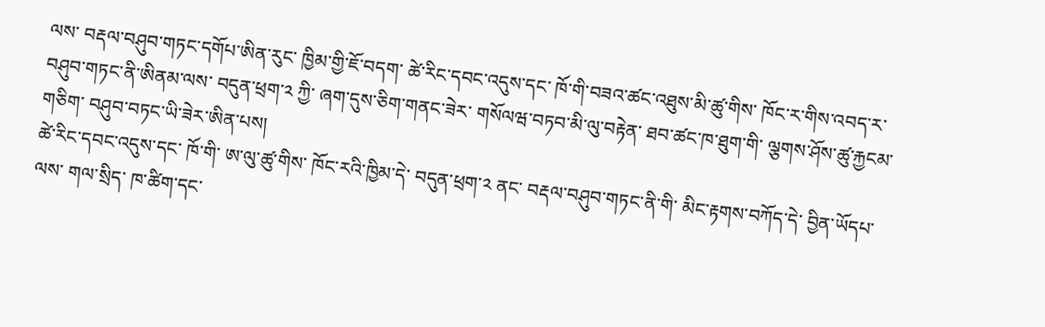ལས་ བརྡལ་བཤུབ་གཏང་དགོཔ་ཨིན་རུང་ ཁྱིམ་གྱི་ཇོ་བདག་ ཚེ་རིང་དབང་འདུས་དང་ ཁོ་གི་བཟའ་ཚང་འཐུས་མི་ཚུ་གིས་ ཁོང་ར་གིས་འབད་ར་ བཤུབ་གཏང་ནི་ཨིནམ་ལས་ བདུན་ཕྲག་༢ ཀྱི་ ཞག་དུས་ཅིག་གནང་ཟེར་ གསོལཝ་བཏབ་མི་ལུ་བརྟེན་ ཐབ་ཚང་ཁ་ཐུག་གི་ ལྕགས་ཤོས་ཚུ་རྐྱངམ་གཅིག་ བཤུབ་བཏང་ཡི་ཟེར་ཨིན་པས།
ཚེ་རིང་དབང་འདུས་དང་ ཁོ་གི་ ཨ་ལུ་ཚུ་གིས་ ཁོང་རའི་ཁྱིམ་དེ་ བདུན་ཕྲག་༢ ནང་ བརྡལ་བཤུབ་གཏང་ནི་གི་ མིང་རྟགས་བཀོད་དེ་ བྱིན་ཡོདཔ་ལས་ གལ་སྲིད་ ཁ་ཚིག་དང་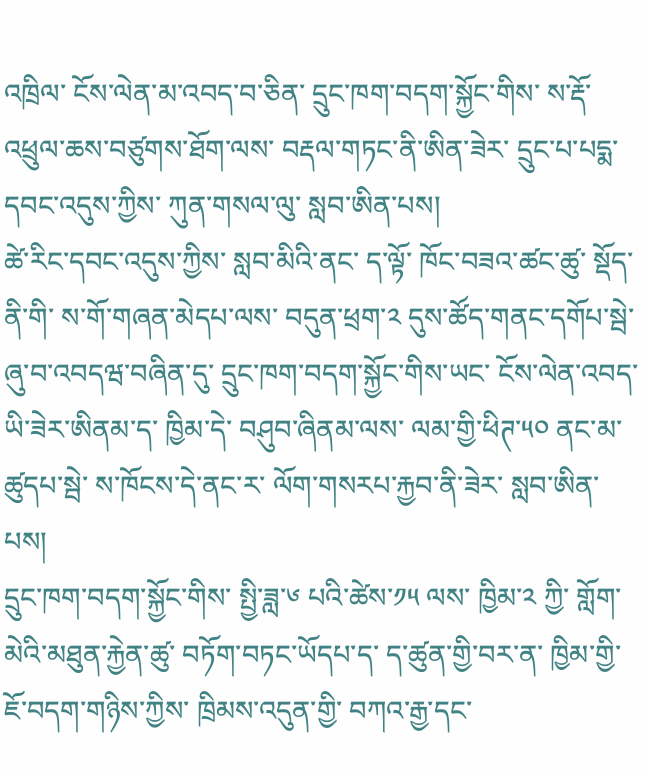འཁྲིལ་ ངོས་ལེན་མ་འབད་བ་ཅིན་ དྲུང་ཁག་བདག་སྐྱོང་གིས་ ས་རྡོ་འཕྲུལ་ཆས་བཙུགས་ཐོག་ལས་ བརྡལ་གཏང་ནི་ཨིན་ཟེར་ དྲུང་པ་པདྨ་དབང་འདུས་ཀྱིས་ ཀུན་གསལ་ལུ་ སླབ་ཨིན་པས།
ཚེ་རིང་དབང་འདུས་ཀྱིས་ སླབ་མིའི་ནང་ ད་ལྟོ་ ཁོང་བཟའ་ཚང་ཚུ་ སྡོད་ནི་གི་ ས་གོ་གཞན་མེདཔ་ལས་ བདུན་ཕྲག་༢ དུས་ཚོད་གནང་དགོཔ་སྦེ་ ཞུ་བ་འབདཝ་བཞིན་དུ་ དྲུང་ཁག་བདག་སྐྱོང་གིས་ཡང་ ངོས་ལེན་འབད་ཡི་ཟེར་ཨིནམ་ད་ ཁྱིམ་དེ་ བཤུབ་ཞིནམ་ལས་ ལམ་གྱི་ཕིཊ་༥༠ ནང་མ་ཚུདཔ་སྦེ་ ས་ཁོངས་དེ་ནང་ར་ ལོག་གསརཔ་རྐྱབ་ནི་ཟེར་ སླབ་ཨིན་པས།
དྲུང་ཁག་བདག་སྐྱོང་གིས་ སྤྱི་ཟླ་༦ པའི་ཚེས་༡༥ ལས་ ཁྱིམ་༢ ཀྱི་ གློག་མེའི་མཐུན་རྐྱེན་ཚུ་ བཏོག་བཏང་ཡོདཔ་ད་ ད་ཚུན་གྱི་བར་ན་ ཁྱིམ་གྱི་ཇོ་བདག་གཉིས་ཀྱིས་ ཁྲིམས་འདུན་གྱི་ བཀའ་རྒྱ་དང་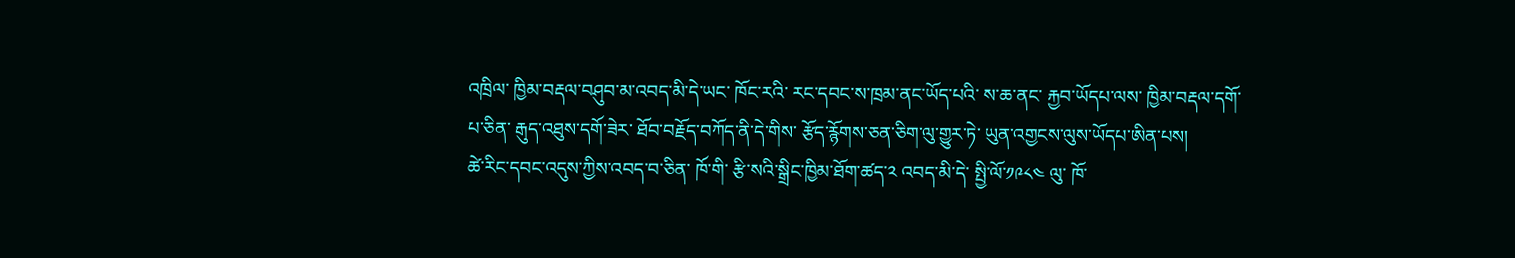འཁྲིལ་ ཁྱིམ་བརྡལ་བཤུབ་མ་འབད་མི་དེ་ཡང་ ཁོང་རའི་ རང་དབང་ས་ཁྲམ་ནང་ཡོད་པའི་ ས་ཆ་ནང་ རྐྱབ་ཡོདཔ་ལས་ ཁྱིམ་བརྡལ་དགོ་པ་ཅིན་ རྒུད་འཐུས་དགོ་ཟེར་ ཐོབ་བརྗོད་བཀོད་ནི་དེ་གིས་ རྩོད་རྙོགས་ཅན་ཅིག་ལུ་གྱུར་ཏེ་ ཡུན་འགྱངས་ལུས་ཡོདཔ་ཨིན་པས།
ཚེ་རིང་དབང་འདུས་ཀྱིས་འབད་བ་ཅིན་ ཁོ་གི་ རྩི་སའི་སྒྲིང་ཁྱིམ་ཐོག་ཚད་༢ འབད་མི་དེ་ སྤྱི་ལོ་༡༩༨༤ ལུ་ ཁོ་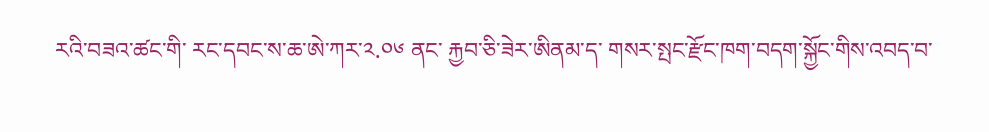རའི་བཟའ་ཚང་གི་ རང་དབང་ས་ཆ་ཨེ་ཀར་༢.༠༦ ནང་ རྐྱབ་ཅི་ཟེར་ཨིནམ་ད་ གསར་སྤང་རྫོང་ཁག་བདག་སྐྱོང་གིས་འབད་བ་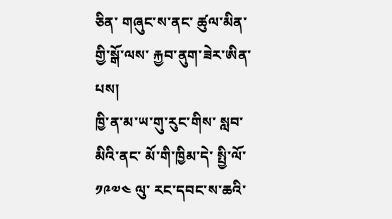ཅིན་ གཞུང་ས་ནང་ ཚུལ་མིན་གྱི་སྒོ་ལས་ རྐྱབ་ནུག་ཟེར་ཨིན་པས།
ཁྱི་ན་མ་ཡ་གུ་རུང་གིས་ སླབ་མིའི་ནང་ མོ་གི་ཁྱིམ་དེ་ སྤྱི་ལོ་༡༩༧༤ ལུ་ རང་དབང་ས་ཆའི་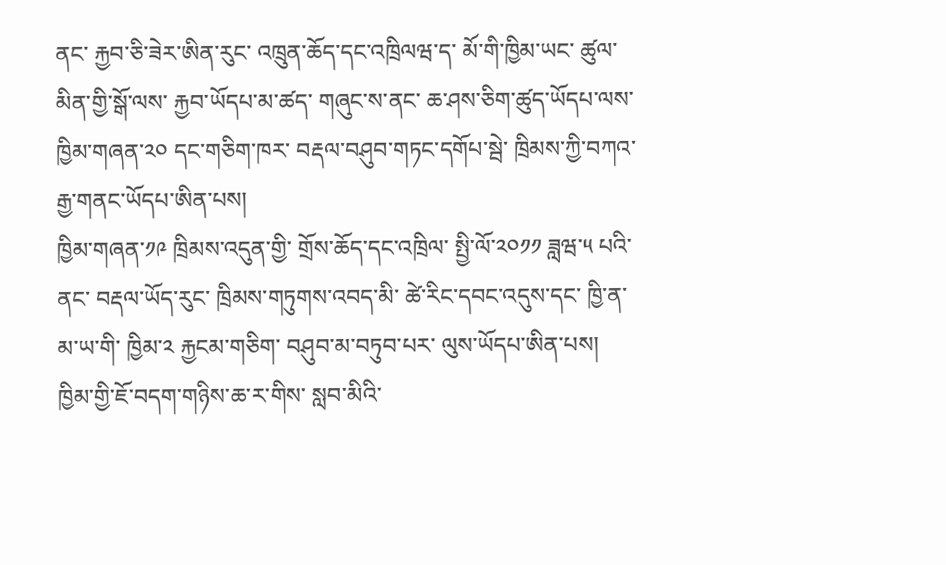ནང་ རྐྱབ་ཅི་ཟེར་ཨིན་རུང་ འཁྲུན་ཆོད་དང་འཁྲིལཝ་ད་ མོ་གི་ཁྱིམ་ཡང་ ཚུལ་མིན་གྱི་སྒོ་ལས་ རྐྱབ་ཡོདཔ་མ་ཚད་ གཞུང་ས་ནང་ ཆ་ཤས་ཅིག་ཚུད་ཡོདཔ་ལས་ ཁྱིམ་གཞན་༢༠ དང་གཅིག་ཁར་ བརྡལ་བཤུབ་གཏང་དགོཔ་སྦེ་ ཁྲིམས་ཀྱི་བཀའ་རྒྱ་གནང་ཡོདཔ་ཨིན་པས།
ཁྱིམ་གཞན་༡༩ ཁྲིམས་འདུན་གྱི་ གྲོས་ཆོད་དང་འཁྲིལ་ སྤྱི་ལོ་༢༠༡༡ ཟླཝ་༥ པའི་ནང་ བརྡལ་ཡོད་རུང་ ཁྲིམས་གཏུགས་འབད་མི་ ཚེ་རིང་དབང་འདུས་དང་ ཁྱི་ན་མ་ཡ་གི་ ཁྱིམ་༢ རྐྱངམ་གཅིག་ བཤུབ་མ་བཏུབ་པར་ ལུས་ཡོདཔ་ཨིན་པས།
ཁྱིམ་གྱི་ཇོ་བདག་གཉིས་ཆ་ར་གིས་ སླབ་མིའི་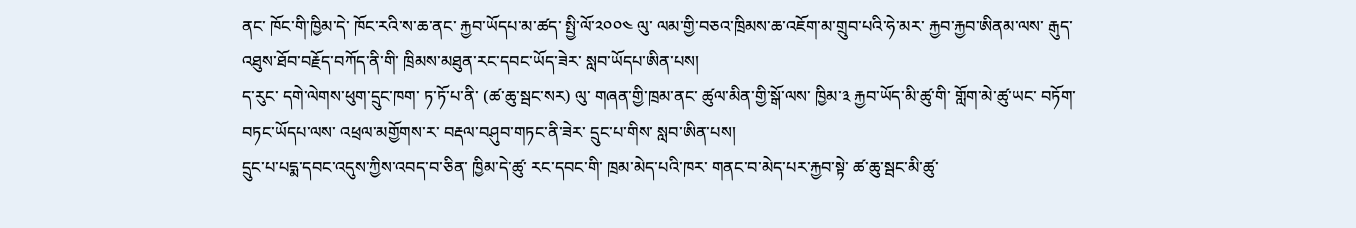ནང་ ཁོང་གི་ཁྱིམ་དེ་ ཁོང་རའི་ས་ཆ་ནང་ རྐྱབ་ཡོདཔ་མ་ཚད་ སྤྱི་ལོ་༢༠༠༤ ལུ་ ལམ་གྱི་བཅའ་ཁྲིམས་ཆ་འཇོག་མ་གྲུབ་པའི་ཧེ་མར་ རྐྱབ་རྐྱབ་ཨིནམ་ལས་ རྒུད་འཐུས་ཐོབ་བརྗོད་བཀོད་ནི་གི་ ཁྲིམས་མཐུན་རང་དབང་ཡོད་ཟེར་ སླབ་ཡོདཔ་ཨིན་པས།
ད་རུང་ དགེ་ལེགས་ཕུག་དྲུང་ཁག་ ཏ་ཏོ་པ་ནི་ (ཚ་ཆུ་སྦང་སར) ལུ་ གཞན་གྱི་ཁྲམ་ནང་ ཚུལ་མིན་གྱི་སྒོ་ལས་ ཁྱིམ་༣ རྐྱབ་ཡོད་མི་ཚུ་གི་ གློག་མེ་ཚུ་ཡང་ བཏོག་བཏང་ཡོདཔ་ལས་ འཕྲལ་མགྱོགས་ར་ བརྡལ་བཤུབ་གཏང་ནི་ཟེར་ དྲུང་པ་གིས་ སླབ་ཨིན་པས།
དྲུང་པ་པདྨ་དབང་འདུས་ཀྱིས་འབད་བ་ཅིན་ ཁྱིམ་དེ་ཚུ་ རང་དབང་གི་ ཁྲམ་མེད་པའི་ཁར་ གནང་བ་མེད་པར་རྐྱབ་སྟེ་ ཚ་ཆུ་སྦང་མི་ཚུ་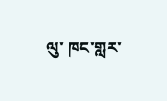ལུ་ ཁང་གླར་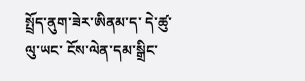སྤྲོད་ནུག་ཟེར་ཨིནམ་ད་ དེ་ཚུ་ལུ་ཡང་ ངོས་ལེན་དམ་སྒྲིང་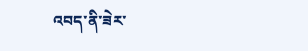འབད་ནི་ཟེར་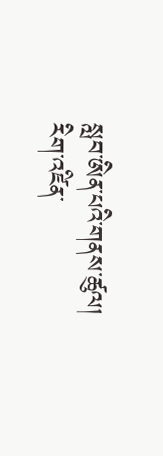སླབ་ཨིན་པའི་གནས་ཚུལ།
རིག་འཛིན་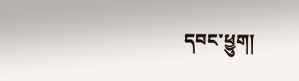དབང་ཕྱུག།